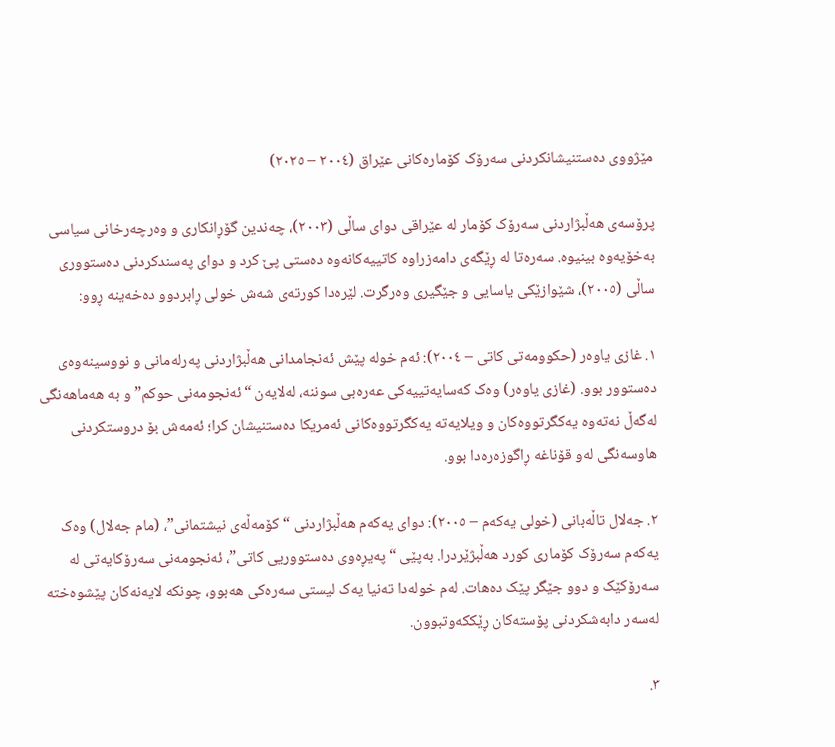مێژووی دەستنیشانکردنی سەرۆک کۆمارەکانی عێراق (٢٠٠٤ – ٢٠٢٥)

پرۆسەی ھەڵبژاردنی سەرۆک کۆمار لە عێراقی دوای ساڵی (٢٠٠٣)، چەندین گۆڕانکاری و وەرچەرخانی سیاسی بەخۆیەوە بینیوە. سەرەتا لە ڕێگەی دامەزراوە کاتییەکانەوە دەستی پێ کرد و دوای پەسندکردنی دەستووری ساڵی (٢٠٠٥)، شێوازێکی یاسایی و جێگیری وەرگرت. لێرەدا کورتەی شەش خولی ڕابردوو دەخەینە ڕوو:

١. غازی یاوەر (حکوومەتی کاتی – ٢٠٠٤): ئەم خولە پێش ئەنجامدانی ھەڵبژاردنی پەرلەمانی و نووسینەوەی دەستوور بوو. (غازی یاوەر) وەک کەسایەتییەکی عەرەبی سوننە، لەلایەن “ئەنجومەنی حوکم” و بە ھەماھەنگی لەگەڵ نەتەوە یەکگرتووەکان و ویلایەتە یەکگرتووەکانی ئەمریکا دەستنیشان کرا؛ ئەمەش بۆ دروستکردنی ھاوسەنگی لەو قۆناغە ڕاگوزەرەدا بوو.

٢. جەلال تاڵەبانی (خولی یەکەم – ٢٠٠٥): دوای یەکەم ھەڵبژاردنی “کۆمەڵەی نیشتمانی”، (مام جەلال) وەک یەکەم سەرۆک کۆماری کورد ھەڵبژێردرا. بەپێی “پەیڕەوی دەستووریی کاتی”، ئەنجومەنی سەرۆکایەتی لە سەرۆکێک و دوو جێگر پێک دەھات. لەم خولەدا تەنیا یەک لیستی سەرەکی ھەبوو، چونکە لایەنەکان پێشوەختە لەسەر دابەشکردنی پۆستەکان ڕێککەوتبوون.

٣.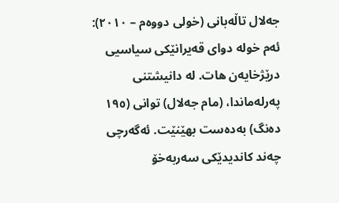جەلال تاڵەبانی (خولی دووەم – ٢٠١٠): ئەم خولە دوای قەیرانێکی سیاسیی درێژخایەن ھات. لە دانیشتنی پەرلەماندا، (مام جەلال) توانی (١٩٥ دەنگ) بەدەست بھێنێت. ئەگەرچی چەند کاندیدێکی سەربەخۆ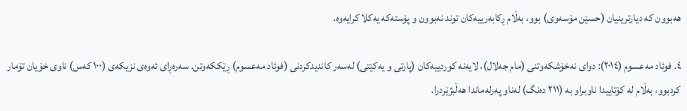ھەبوون کە دیارترینیان (حسێن مۆسەوی) بوو، بەڵام ڕکابەرییەکان توند نەبوون و پۆستەکە یەکلا کرایەوە.

٤. فوئاد مەعسوم (٢٠١٤): دوای نەخۆشکەوتنی (مام جەلال)، لایەنە کوردییەکان (پارتی و یەکێتی) لەسەر کاندیدکردنی (فوئاد مەعسوم) ڕێککەوتن. سەرەڕای ئەوەی نزیکەی (١٠٠ کەس) ناوی خۆیان تۆمار کردبوو، بەڵام لە کۆتاییدا ناوبراو بە (٢١١ دەنگ) لەناو پەرلەماندا ھەڵبژێردرا.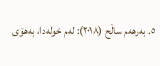٥. بەرهەم ساڵح (٢٠١٨): لەم خولەدا، بەھۆی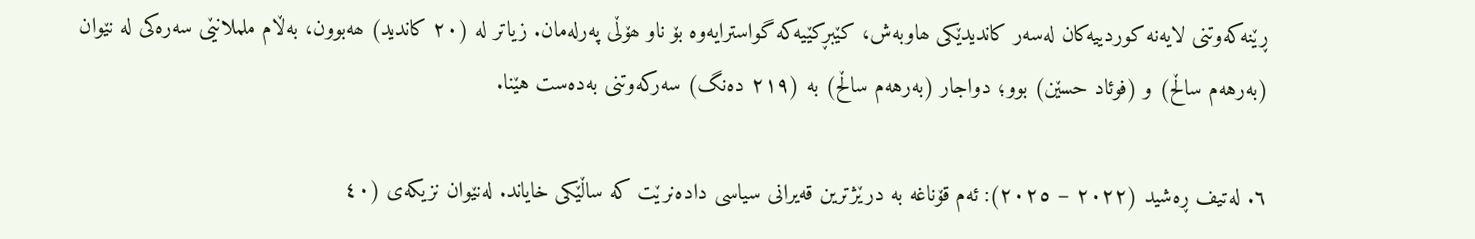ڕێنەکەوتنی لایەنە کوردییەکان لەسەر کاندیدێکی ھاوبەش، کێبڕکێیەکە گواسترایەوە بۆ ناو ھۆڵی پەرلەمان. زیاتر لە (٢٠ کاندید) ھەبوون، بەڵام ململانێی سەرەکی لە نێوان (بەرهەم ساڵح) و (فوئاد حسێن) بوو؛ دواجار (بەرهەم ساڵح) بە (٢١٩ دەنگ) سەرکەوتنی بەدەست هێنا.

٦. لەتیف ڕەشید (٢٠٢٢ – ٢٠٢٥): ئەم قۆناغە بە درێژترین قەیرانی سیاسی دادەنرێت کە ساڵێکی خایاند. لەنێوان نزیکەی (٤٠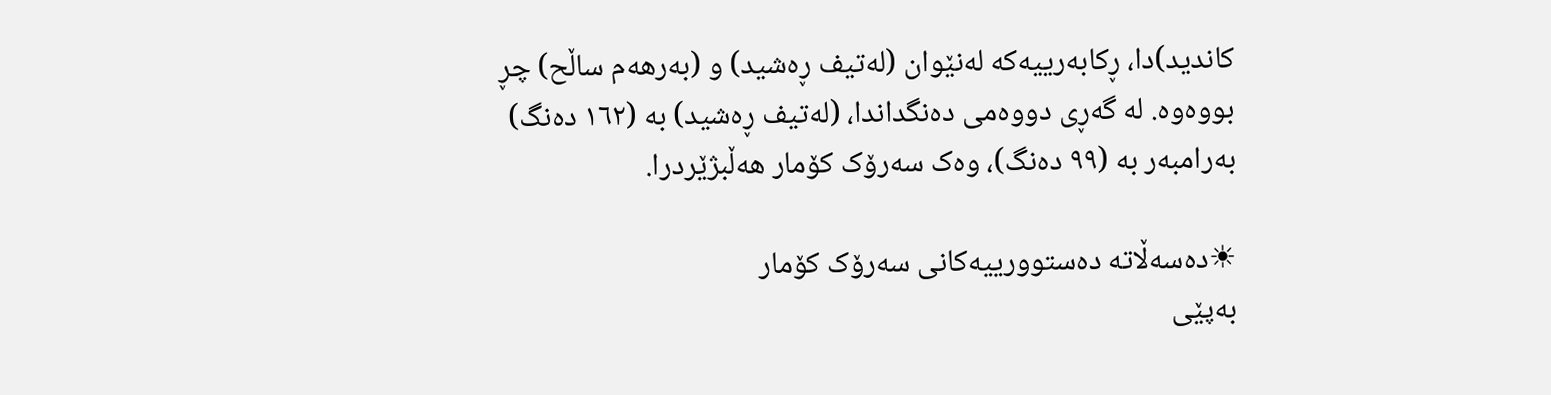کاندید)دا، ڕکابەرییەکە لەنێوان (لەتیف ڕەشید) و (بەرهەم ساڵح) چڕ بووەوە. لە گەڕی دووەمی دەنگداندا، (لەتیف ڕەشید) بە (١٦٢ دەنگ) بەرامبەر بە (٩٩ دەنگ)، وەک سەرۆک کۆمار ھەڵبژێردرا.

☀دەسەڵاتە دەستوورییەکانی سەرۆک کۆمار
بەپێی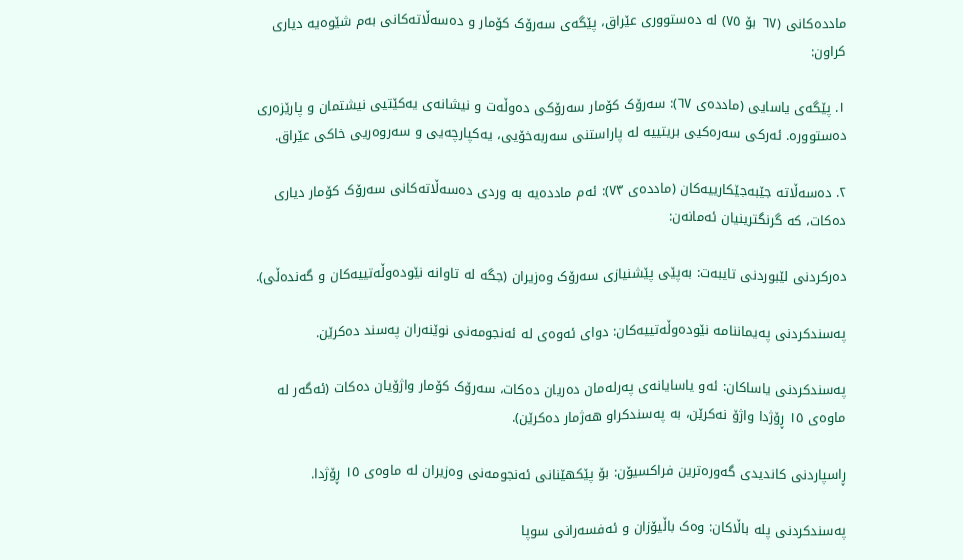ماددەکانی (٦٧ بۆ ٧٥) لە دەستووری عێراق، پێگەی سەرۆک کۆمار و دەسەڵاتەکانی بەم شێوەیە دیاری کراون:

١. پێگەی یاسایی (ماددەی ٦٧): سەرۆک کۆمار سەرۆکی دەوڵەت و نیشانەی یەکێتیی نیشتمان و پارێزەری دەستوورە. ئەرکی سەرەکیی بریتییە لە پاراستنی سەربەخۆیی، یەکپارچەیی و سەروەریی خاکی عێراق.

٢. دەسەڵاتە جێبەجێکارییەکان (ماددەی ٧٣): ئەم ماددەیە بە وردی دەسەڵاتەکانی سەرۆک کۆمار دیاری دەکات، کە گرنگترینیان ئەمانەن:

دەرکردنی لێبوردنی تایبەت: بەپێی پێشنیازی سەرۆک وەزیران (جگە لە تاوانە نێودەوڵەتییەکان و گەندەڵی).

پەسندکردنی پەیماننامە نێودەوڵەتییەکان: دوای ئەوەی لە ئەنجومەنی نوێنەران پەسند دەکرێن.

پەسندکردنی یاساکان: ئەو یاسایانەی پەرلەمان دەریان دەکات، سەرۆک کۆمار واژۆیان دەکات (ئەگەر لە ماوەی ١٥ ڕۆژدا واژۆ نەکرێن، بە پەسندکراو هەژمار دەکرێن).

ڕاسپاردنی کاندیدی گەورەترین فراکسیۆن: بۆ پێکهێنانی ئەنجومەنی وەزیران لە ماوەی ١٥ ڕۆژدا.

پەسندکردنی پلە باڵاکان: وەک باڵیۆزان و ئەفسەرانی سوپا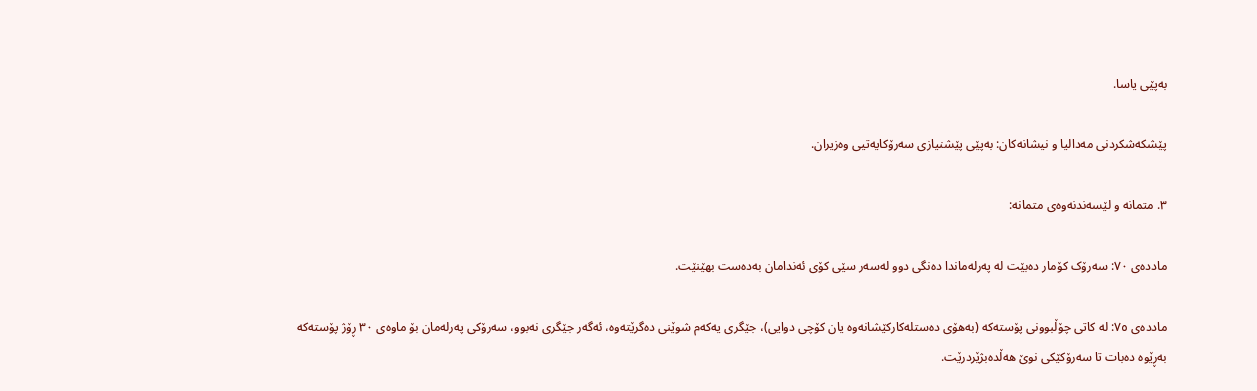بەپێی یاسا.

پێشکەشکردنی مەدالیا و نیشانەکان: بەپێی پێشنیازی سەرۆکایەتیی وەزیران.

٣. متمانە و لێسەندنەوەی متمانە:

ماددەی ٧٠: سەرۆک کۆمار دەبێت لە پەرلەماندا دەنگی دوو لەسەر سێی کۆی ئەندامان بەدەست بهێنێت.

ماددەی ٧٥: لە کاتی چۆڵبوونی پۆستەکە (بەهۆی دەستلەکارکێشانەوە یان کۆچی دوایی)، جێگری یەکەم شوێنی دەگرێتەوە، ئەگەر جێگری نەبوو، سەرۆکی پەرلەمان بۆ ماوەی ٣٠ ڕۆژ پۆستەکە بەڕێوە دەبات تا سەرۆکێکی نوێ هەڵدەبژێردرێت.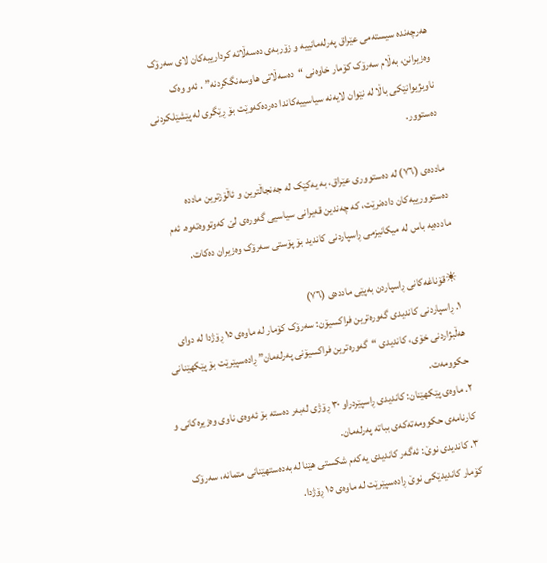هەرچەندە سیستەمی عێراق پەرلەمانییە و زۆربەی دەسەڵاتە کردارییەکان لای سەرۆک وەزیرانن، بەڵام سەرۆک کۆمار خاوەنی “دەسەڵاتی هاوسەنگکردنە” . ئەو وەک ناوبژیوانێکی باڵا لە نێوان لایەنە سیاسییەکاندا دەردەکەوێت بۆ ڕێگری لە پێشێلکردنی دەستوور.

ماددەی (٧٦) لە دەستووری عێراق، بە یەکێک لە جەنجاڵترین و ئاڵۆزترین ماددە دەستوورییەکان دادەنرێت، کە چەندین قەیرانی سیاسیی گەورەی لێ کەوتووەتەوە. ئەم ماددەیە باس لە میکانیزمی ڕاسپاردنی کاندید بۆ پۆستی سەرۆک وەزیران دەکات.

☀قۆناغەکانی ڕاسپاردن بەپێی ماددەی (٧٦)
١. ڕاسپاردنی کاندیدی گەورەترین فراکسیۆن: سەرۆک کۆمار لە ماوەی ١٥ ڕۆژدا لە دوای هەڵبژاردنی خۆی، کاندیدی “گەورەترین فراکسیۆنی پەرلەمان” ڕادەسپێرێت بۆ پێکهێنانی حکوومەت.
٢. ماوەی پێکهێنان: کاندیدی ڕاسپێردراو ٣٠ ڕۆژی لەبەر دەستە بۆ ئەوەی ناوی وەزیرەکانی و کارنامەی حکوومەتەکەی بباتە پەرلەمان.
٣. کاندیدی نوێ: ئەگەر کاندیدی یەکەم شکستی هێنا لە بەدەستهێنانی متمانە، سەرۆک کۆمار کاندیدێکی نوێ ڕادەسپێرێت لە ماوەی ١٥ ڕۆژدا.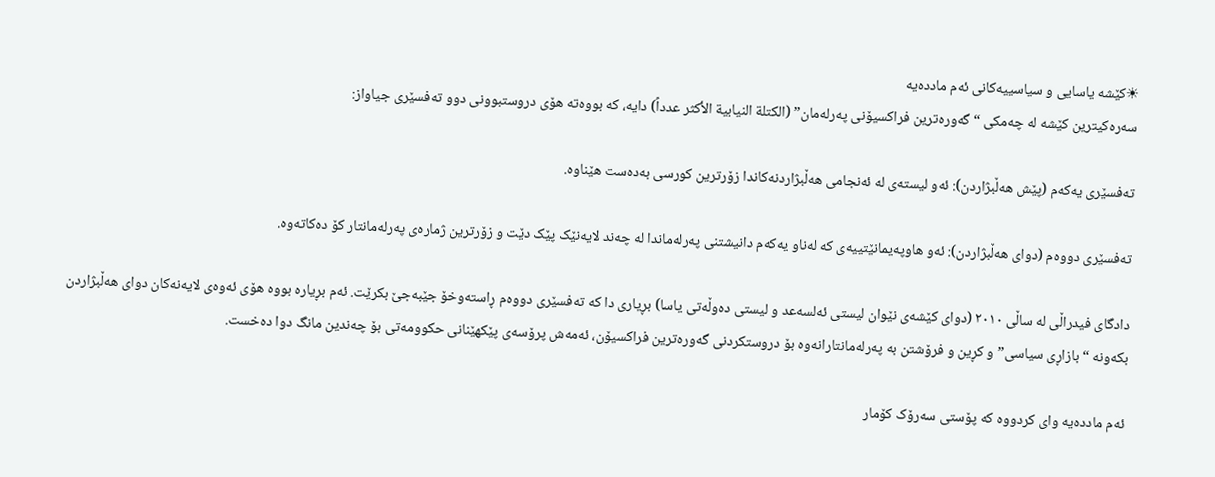☀کێشە یاسایی و سیاسییەکانی ئەم ماددەیە
سەرەکیترین کێشە لە چەمکی “گەورەترین فراکسیۆنی پەرلەمان” (الكتلة النيابية الأكثر عدداً) دایە، کە بووەتە هۆی دروستبوونی دوو تەفسێری جیاواز:

تەفسێری یەکەم (پێش هەڵبژاردن): ئەو لیستەی لە ئەنجامی هەڵبژاردنەکاندا زۆرترین کورسی بەدەست هێناوە.

تەفسێری دووەم (دوای هەڵبژاردن): ئەو هاوپەیمانێتییەی کە لەناو یەکەم دانیشتنی پەرلەماندا لە چەند لایەنێک پێک دێت و زۆرترین ژمارەی پەرلەمانتار کۆ دەکاتەوە.

دادگای فیدراڵی لە ساڵی ٢٠١٠ (دوای کێشەی نێوان لیستی ئەلسەعد و لیستی دەوڵەتی یاسا) بڕیاری دا کە تەفسێری دووەم ڕاستەوخۆ جێبەجێ بکرێت. ئەم بڕیارە بووە هۆی ئەوەی لایەنەکان دوای هەڵبژاردن بکەونە “بازاڕی سیاسی” و کڕین و فرۆشتن بە پەرلەمانتارانەوە بۆ دروستکردنی گەورەترین فراکسیۆن، ئەمەش پرۆسەی پێکهێنانی حکوومەتی بۆ چەندین مانگ دوا دەخست.

ئەم ماددەیە وای کردووە کە پۆستی سەرۆک کۆمار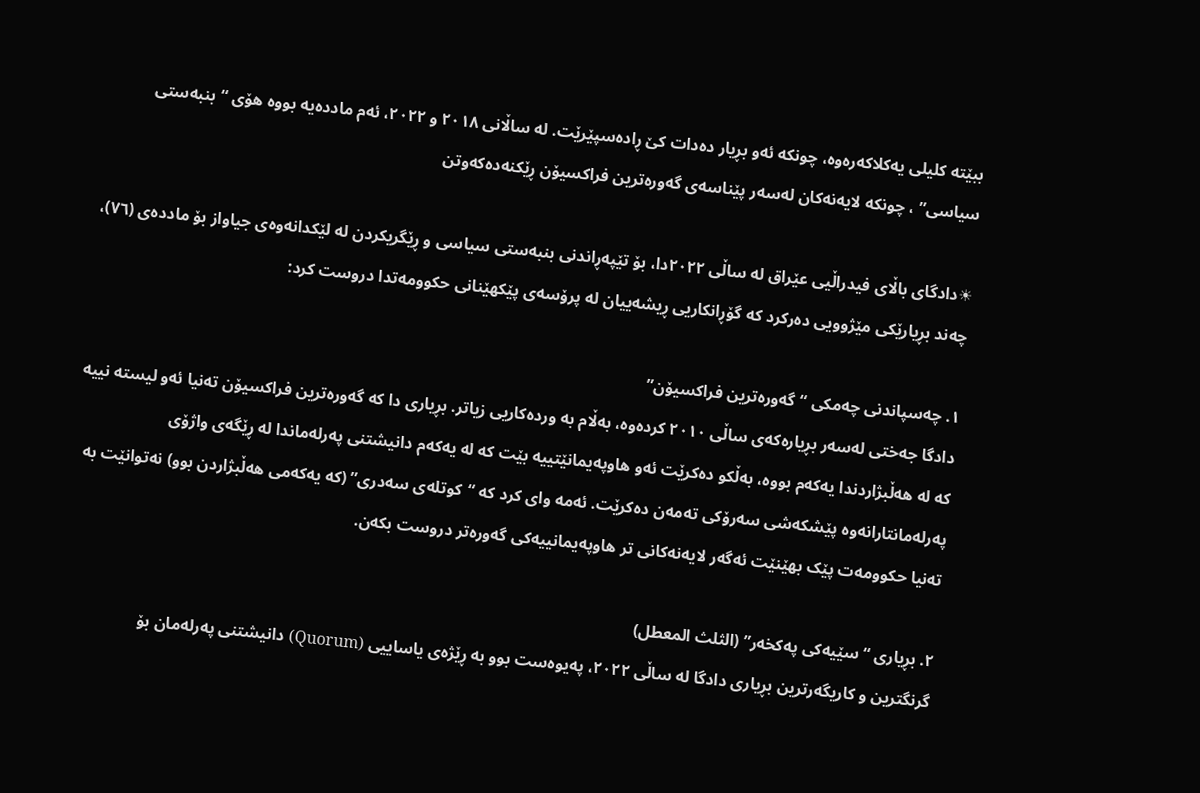ببێتە کلیلی یەکلاکەرەوە، چونکە ئەو بڕیار دەدات کێ ڕادەسپێرێت. لە ساڵانی ٢٠١٨ و ٢٠٢٢، ئەم ماددەیە بووە هۆی “بنبەستی سیاسی” ، چونکە لایەنەکان لەسەر پێناسەی گەورەترین فراکسیۆن ڕێکنەدەکەوتن

☀دادگای باڵای فیدراڵیی عێراق لە ساڵی ٢٠٢٢دا، بۆ تێپەڕاندنی بنبەستی سیاسی و ڕێگریکردن لە لێکدانەوەی جیاواز بۆ ماددەی (٧٦)، چەند بڕیارێکی مێژوویی دەرکرد کە گۆڕانکاریی ڕیشەییان لە پرۆسەی پێکهێنانی حکوومەتدا دروست کرد:

١. چەسپاندنی چەمکی “گەورەترین فراکسیۆن”
دادگا جەختی لەسەر بڕیارەکەی ساڵی ٢٠١٠ کردەوە، بەڵام بە وردەکاریی زیاتر. بڕیاری دا کە گەورەترین فراکسیۆن تەنیا ئەو لیستە نییە کە لە هەڵبژاردندا یەکەم بووە، بەڵکو دەکرێت ئەو هاوپەیمانێتییە بێت کە لە یەکەم دانیشتنی پەرلەماندا لە ڕێگەی واژۆی پەرلەمانتارانەوە پێشکەشی سەرۆکی تەمەن دەکرێت. ئەمە وای کرد کە “کوتلەی سەدری” (کە یەکەمی هەڵبژاردن بوو) نەتوانێت بە تەنیا حکوومەت پێک بهێنێت ئەگەر لایەنەکانی تر هاوپەیمانییەکی گەورەتر دروست بکەن.

٢. بڕیاری “سێیەکی پەکخەر” (الثلث المعطل)
گرنگترین و کاریگەرترین بڕیاری دادگا لە ساڵی ٢٠٢٢، پەیوەست بوو بە ڕێژەی یاساییی (Quorum) دانیشتنی پەرلەمان بۆ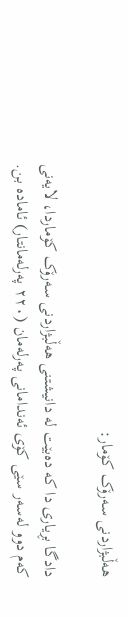هەڵبژاردنی سەرۆک کۆمار:

دادگا بڕیاری دا کە دەبێت لە دانیشتنی هەڵبژاردنی سەرۆک کۆماردا، لایەنی کەم دوو لەسەر سێی کۆی ئەندامانی پەرلەمان (٢٢٠ پەرلەمانتار) ئامادە بن.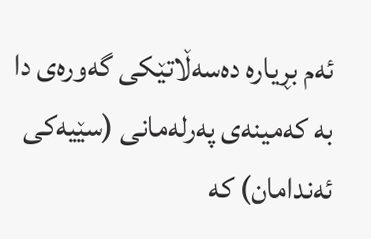ئەم بڕیارە دەسەڵاتێکی گەورەی دا بە کەمینەی پەرلەمانی (سێیەکی ئەندامان) کە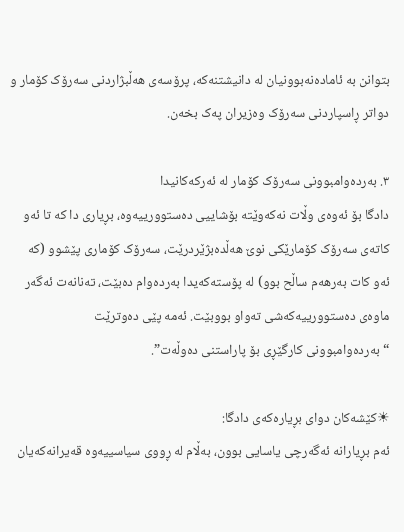بتوانن بە ئامادەنەبوونیان لە دانیشتنەکە، پرۆسەی هەڵبژاردنی سەرۆک کۆمار و دواتر ڕاسپاردنی سەرۆک وەزیران پەک بخەن.

٣. بەردەوامبوونی سەرۆک کۆمار لە ئەرکەکانیدا
دادگا بۆ ئەوەی وڵات نەکەوێتە بۆشاییی دەستوورییەوە، بڕیاری دا کە تا ئەو کاتەی سەرۆک کۆمارێکی نوێ هەڵدەبژێردرێت، سەرۆک کۆماری پێشوو (کە ئەو کات بەرهەم ساڵح بوو) لە پۆستەکەیدا بەردەوام دەبێت، تەنانەت ئەگەر ماوەی دەستوورییەکەشی تەواو بووبێت. ئەمە پێی دەوترێت “بەردەوامبوونی کارگێڕی بۆ پاراستنی دەوڵەت”.

☀کێشەکان دوای بڕیارەکەی دادگا:
ئەم بڕیارانە ئەگەرچی یاسایی بوون، بەڵام لە ڕووی سیاسییەوە قەیرانەکەیان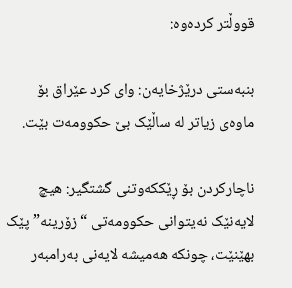قووڵتر کردەوە:

بنبەستی درێژخایەن: وای کرد عێراق بۆ ماوەی زیاتر لە ساڵێک بێ حکوومەت بێت.

ناچارکردن بۆ ڕێککەوتنی گشتگیر: هیچ لایەنێک نەیتوانی حکوومەتی “زۆرینە” پێک بهێنێت، چونکە هەمیشە لایەنی بەرامبەر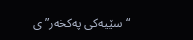“سێیەکی پەکخەر”ی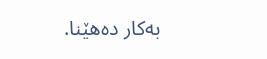بەکار دەهێنا.